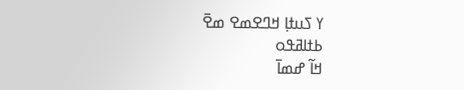ߌ ߖߎߙߊ߲ ߞߣߐߘߐ ߘߐ߫
ߕߙߊߥߟߋ
ߞߊ߬ ߝߘߊ߫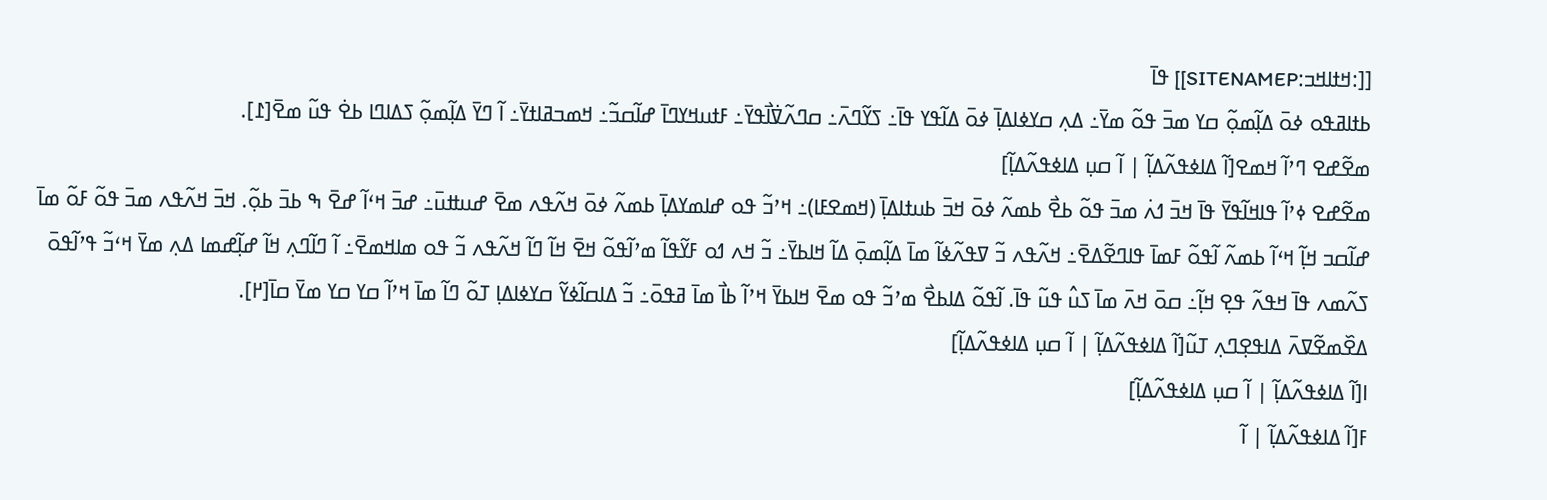[[:ߞߙߊߞߏ:SITENAMEP]] ߟߊ߫
ߕߙߊߥߟߋ ߦߋ߫ ߡߊ߲߬ߘߋ߲߬ ߛߌ ߘߏ߫ ߟߋ߬ ߘߌ߫߸ ߡߍ߲ ߛߌߦߊߡߊ߲߫ ߦߋ߫ ߡߊ߬ߟߌ ߟߊ߫߸ ߖߌ߬ߣߍ߫߸ ߛߣߍ߬ߜ߭ߊ߯ߟߌ߫߸ ߓߙߎߞߌߣߊ߫ ߝߊ߬ߛߏ߬߸ ߞߘߏߥߊߙߌ߫߸ ߊ߬ ߣߌ߫ ߡߊ߲߬ߘߋ߲߬ ߖߡߊߣߊ ߕߐ߭ ߟߎ߬ ߘߐ߫[߁].
ߘߐ߬ߝߐ ߣߴߊ߬ ߞߘߐ[ߊ߬ ߡߊߦߟߍ߬ߡߊ߲߬ | ߊ߬ ߛߎ߲ ߡߊߦߟߍ߬ߡߊ߲߬]
ߘߐ߬ߝߐ ߦߴߊ߬ ߟߊߞߊ߬ߟߌ߫ ߟߊ߫ ߞߏ߫ ߗߍ߭ ߘߏ߫ ߟߋ߬ ߕߐ߯ ߕߘߍ߬ ߦߋ߫ ߞߏ߫ ߕߎߙߊߡߊ߲߫ (ߞߘߐߓߊ)߸ ߞߴߏ߬ ߟߋ ߝߊߘߌߡߊ߲߫ ߕߘߍ߬ ߦߋ߫ ߞߍ߬ߟߍ ߘߐ߫ ߝߎߚߎ߫߸ ߝߏ߫ ߞߵߊ߬ ߝߐ߫ ߒ ߕߏ߫ ߕߋ߲߬. ߞߏ߫ ߞߍ߬ߟߍ ߘߏ߫ ߟߋ߬ ߓߋ߬ ߘߊ߫ ߝߊ߬ߛߏ ߞߊ߲߬ ߞߵߊ߬ ߕߘߍ߬ ߊ߬ߟߋ߬ ߓߘߊ߫ ߟߊߣߐ߬ߡߐ߫߸ ߞߍ߬ߟߍ ߏ߬ ߜߟߍ߬ߦߊ߬ ߘߊ߫ ߡߊ߲߬ߘߋ߲߫ ߡߊ߬ ߞߊߕߌ߫߸ ߏ߬ ߞߍ ߗߋ ߓߌ߬ߟߊ߬ ߘߴߊ߬ߟߋ߬ ߞߐ߫ ߞߊ߬ ߣߊ߬ ߞߍ߬ߟߍ ߏ߬ ߟߋ ߘߊߞߘߐ߫߸ ߊ߬ ߣߊ߬ߣߍ߲ ߞߊ߬ ߝߊ߲߬ߝߘߊ ߡߍ߲ ߘߌ߫ ߞߵߏ߬ ߟߴߊ߬ߟߋ߫ ߖߍ߬ߘߍ ߟߊ߫ ߞߟߍ߬ ߟߐ߲ ߞߊ߲߬߸ ߛߋ߫ ߞߍ߫ ߘߊ߫ ߖߎ߮ ߟߎ߬ ߟߊ߫. ߊ߬ߟߋ߬ ߡߊߕߐ߯ ߘߴߏ߬ ߟߋ ߘߐ߫ ߞߊߕߌ߫ ߞߴߊ߬ ߕߊ߯ ߘߊ߫ ߥߟߋ߫߸ ߏ߬ ߡߊߛߊ߬ߦߌ߬ ߛߌߦߊߡߊ߲ ߠߋ߬ ߣߊ߬ ߘߊ߫ ߞߴߊ߬ ߛߌ ߛߌ ߘߌ߫ ߛߊ߫[߂].
ߡߐ߰ߘߐ߬ߜߍ߫ ߡߊߟߐ߲ߣߍ߲ ߠߎ߬[ߊ߬ ߡߊߦߟߍ߬ߡߊ߲߬ | ߊ߬ ߛߎ߲ ߡߊߦߟߍ߬ߡߊ߲߬]
ߊ[ߊ߬ ߡߊߦߟߍ߬ߡߊ߲߬ | ߊ߬ ߛߎ߲ ߡߊߦߟߍ߬ߡߊ߲߬]
ߓ[ߊ߬ ߡߊߦߟߍ߬ߡߊ߲߬ | ߊ߬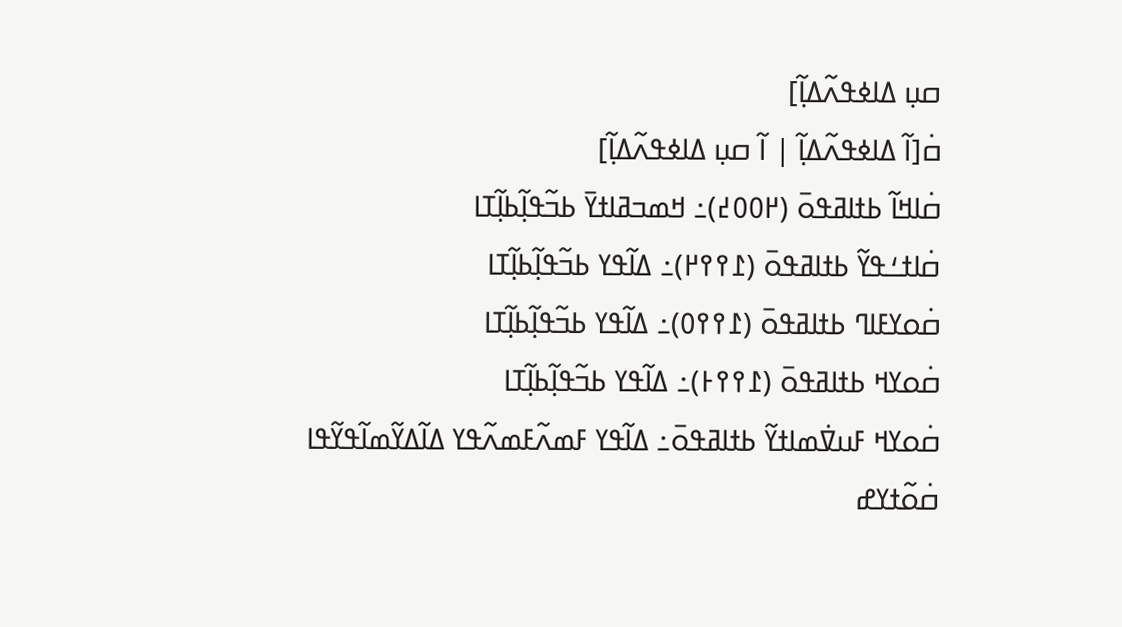ߛߎ߲ ߡߊߦߟߍ߬ߡߊ߲߬]
ߛ߭[ߊ߬ ߡߊߦߟߍ߬ߡߊ߲߬ | ߊ߬ ߛߎ߲ ߡߊߦߟߍ߬ߡߊ߲߬]
ߛ߭ߊߞߊ߬ ߕߙߊߥߟߋ߫ (߂߀߀߄)߸ ߞߘߏߥߊߙߌ߫ ߕߏ߬ߟߊ߲߬ߕߊ߲߬ߠߊ
ߛ߭ߊߙߑߟߌ߬ ߕߙߊߥߟߋ߫ (߁߉߉߂)߸ ߡߊ߬ߟߌ ߕߏ߬ߟߊ߲߬ߕߊ߲߬ߠߊ
ߛ߭ߋߌߓߊߣ ߕߙߊߥߟߋ߫ (߁߉߉߀)߸ ߡߊ߬ߟߌ ߕߏ߬ߟߊ߲߬ߕߊ߲߬ߠߊ
ߛ߭ߋߌߞ ߕߙߊߥߟߋ߫ (߁߉߉߅)߸ ߡߊ߬ߟߌ ߕߏ߬ߟߊ߲߬ߕߊ߲߬ߠߊ
ߛ߭ߋߌߞ ߓߎߜ߭ߘߊߙߌ߬ ߕߙߊߥߟߋ߫߸ ߡߊ߬ߟߌ ߓߘߍ߬ߓߘߍ߬ߟߌ ߡߊ߬ߡߌ߬ߘߊ߬ߟߌ߬ߟߊ
ߛ߭ߋ߬ߙߌߝ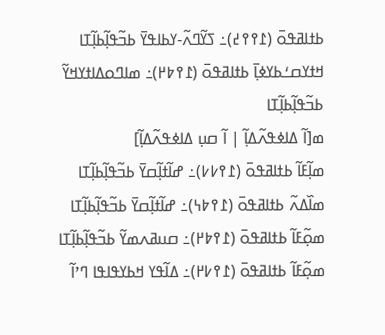ߕߙߊߥߟߋ߫ (߁߉߉߄)߸ ߖߌ߬ߣߍ߬-ߌߕߊߟߌ߫ ߕߏ߬ߟߊ߲߬ߕߊ߲߬ߠߊ
ߞߙߌߛߑߕߌߦߊ߲߫ ߕߙߊߥߟߋ߫ (߁߉߈߂)߸ ߘߊߣߋߡߊߙߌߞߌ߬ ߕߏ߬ߟߊ߲߬ߕߊ߲߬ߠߊ
ߘ[ߊ߬ ߡߊߦߟߍ߬ߡߊ߲߬ | ߊ߬ ߛߎ߲ ߡߊߦߟߍ߬ߡߊ߲߬]
ߘߊ߲߬ߓߊ߬ ߕߙߊߥߟߋ߫ (߁߉߇߇)߸ ߝߊ߬ߙߊ߲߬ߛߌ߫ ߕߏ߬ߟߊ߲߬ߕߊ߲߬ߠߊ
ߘߊ߰ߡߍ߬ ߕߙߊߥߟߋ߫ (߁߉߈߆)߸ ߝߊ߬ߙߊ߲߬ߛߌ߫ ߕߏ߬ߟߊ߲߬ߕߊ߲߬ߠߊ
ߘߋ߲߬ߓߊ߬ ߕߙߊߥߟߋ߫ (߁߉߈߂)߸ ߛߎߥߍߘߌ߬ ߕߏ߬ߟߊ߲߬ߕߊ߲߬ߠߊ
ߘߋ߲߬ߓߊ߬ ߕߙߊߥߟߋ߫ (߁߉߇߂)߸ ߡߊ߬ߟߌ ߞߕߌߟߊߟߊ ߣߴߊ߬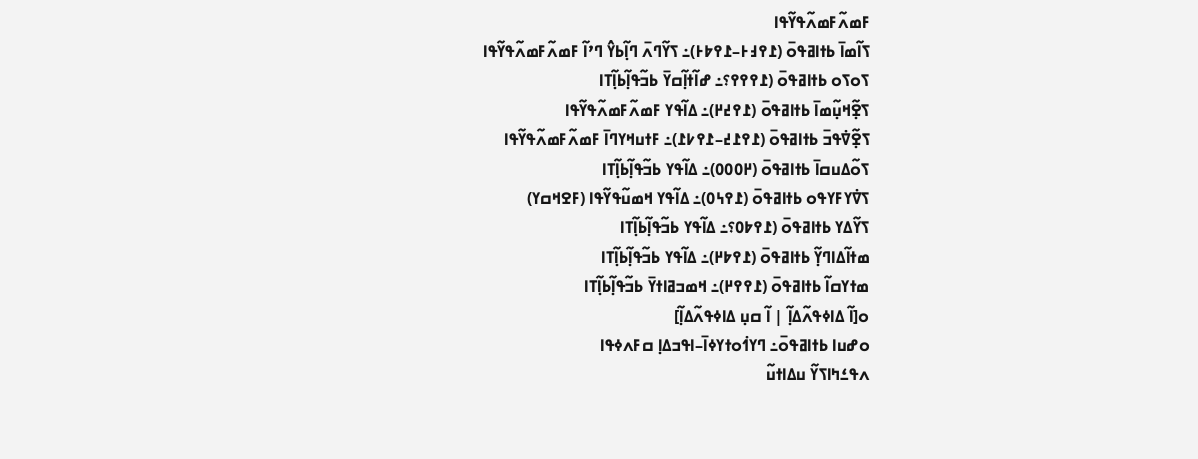ߓߘߍ߬ߓߘߍ߬ߟߌ߬ߟߊ
ߖߊ߬ߘߊ߫ ߕߙߊߥߟߋ߫ (߁߉߃߅–߁߉߈߅)߸ ߖߌ߬ߣߍ߫ ߣߊ߲߬ߕߌ߮ ߣߴߊ߬ ߓߘߍ߬ߓߘߍ߬ߟߌ߬ߟߊ
ߖߋߖߋ ߕߙߊߥߟߋ߫ (߁߉߉߉؟߸ ߝߊ߬ߙߊ߲߬ߛߌ߫ ߕߏ߬ߟߊ߲߬ߕߊ߲߬ߠߊ
ߖߐ߲߬ߞߎ߲߬ߘߊ߫ ߕߙߊߥߟߋ߫ (߁߉߄߂)߸ ߡߊ߬ߟߌ ߓߘߍ߬ߓߘߍ߬ߟߌ߬ߟߊ
ߖߐ߲߬ߜ߭ߟߏ߫ ߕߙߊߥߟߋ߫ (߁߉߁߄–߁߉߇߁)߸ ߓߙߎߞߌߣߊ߫ ߓߘߍ߬ߓߘߍ߬ߟߌ߬ߟߊ
ߖߋ߬ߡߎߛߊ߫ ߕߙߊߥߟߋ߫ (߂߀߀߀)߸ ߡߊ߬ߟߌ ߕߏ߬ߟߊ߲߬ߕߊ߲߬ߠߊ
ߖߜ߭ߌߓߌߟߋ ߕߙߊߥߟߋ߫ (߁߉߆߀)߸ ߡߊ߬ߟߌ ߞߘߎ߬ߟߌ߬ߟߊ (ߓߐߞߛߌ)
ߖߌ߬ߡߌ ߕߙߊߥߟߋ߫ (߁߉߈߀؟߸ ߡߊ߬ߟߌ ߕߏ߬ߟߊ߲߬ߕߊ߲߬ߠߊ
ߘߙߊ߬ߡߊߣߌ߲߬ ߕߙߊߥߟߋ߫ (߁߉߈߂)߸ ߡߊ߬ߟߌ ߕߏ߬ߟߊ߲߬ߕߊ߲߬ߠߊ
ߘߙߌߛߊ߬ ߕߙߊߥߟߋ߫ (߁߉߉߂)߸ ߞߘߏߥߊߙߌ߫ ߕߏ߬ߟߊ߲߬ߕߊ߲߬ߠߊ
ߋ[ߊ߬ ߡߊߦߟߍ߬ߡߊ߲߬ | ߊ߬ ߛߎ߲ ߡߊߦߟߍ߬ߡߊ߲߬]
ߋߝߎߊ ߕߙߊߥߟߋ߫߸ ߣߌߗ߭ߋߙߌߦߊ߫–ߊߟߏߡߊ߲ ߛߓߍߦߟߊ
ߍߟߑߤߊߖߌ߬ ߎߡߊߙߎ߬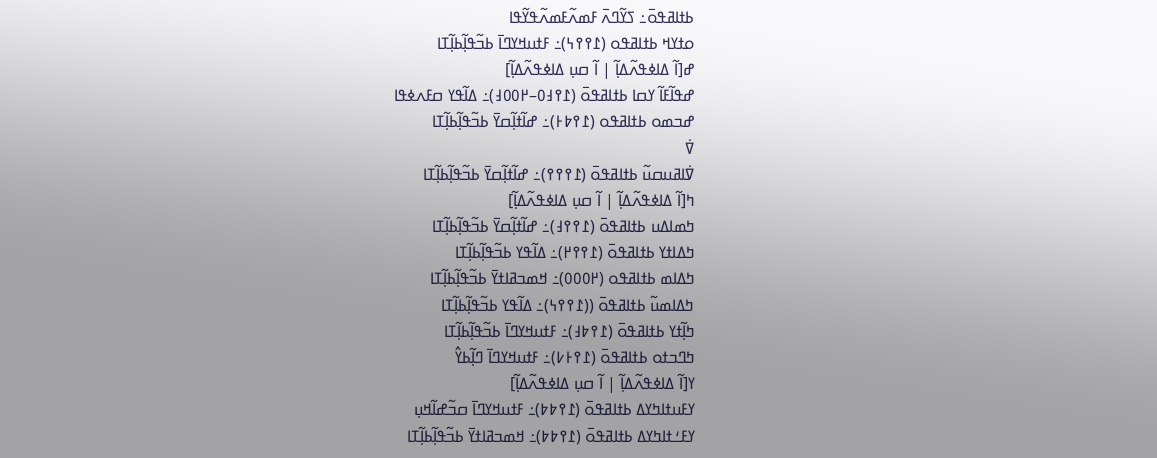ߕߙߊߥߟߋ߫߸ ߖߌ߬ߣߍ߫ ߓߘߍ߬ߓߘߍ߬ߟߌ߬ߟߊ
ߋߙߌߞ ߕߙߊߥߟߋ (߁߉߉߆)߸ ߓߙߎߞߌߣߊ߫ ߕߏ߬ߟߊ߲߬ߕߊ߲߬ߠߊ
ߝ[ߊ߬ ߡߊߦߟߍ߬ߡߊ߲߬ | ߊ߬ ߛߎ߲ ߡߊߦߟߍ߬ߡߊ߲߬]
ߝߟߊ߬ߓߊ߬ ߌߛߊ ߕߙߊߥߟߋ߫ (߁߉߃߀–߂߀߀߃)߸ ߡߊ߬ߟߌ ߛߓߍߦߟߊ
ߝߏߘߋ ߕߙߊߥߟߋ (߁߉߈߅)߸ ߝߊ߬ߙߊ߲߬ߛߌ߫ ߕߏ߬ߟߊ߲߬ߕߊ߲߬ߠߊ
ߜ߭
ߜ߭ߊߥߎߛߎ߬ ߕߙߊߥߟߋ߫ (߁߉߉߉)߸ ߝߊ߬ߙߊ߲߬ߛߌ߫ ߕߏ߬ߟߊ߲߬ߕߊ߲߬ߠߊ
ߤ[ߊ߬ ߡߊߦߟߍ߬ߡߊ߲߬ | ߊ߬ ߛߎ߲ ߡߊߦߟߍ߬ߡߊ߲߬]
ߤߘߊߡߎ ߕߙߊߥߟߋ߫ (߁߉߉߃)߸ ߝߊ߬ߙߊ߲߬ߛߌ߫ ߕߏ߬ߟߊ߲߬ߕߊ߲߬ߠߊ
ߤߡߊߙߌ ߕߙߊߥߟߋ߫ (߁߉߉߂)߸ ߡߊ߬ߟߌ ߕߏ߬ߟߊ߲߬ߕߊ߲߬ߠߊ
ߤߡߊߘ ߕߙߊߥߟߋ (߂߀߀߀)߸ ߞߘߏߥߊߙߌ߫ ߕߏ߬ߟߊ߲߬ߕߊ߲߬ߠߊ
ߤߡߊߘߎ߬ ߕߙߊߥߟߋ߫ ((߁߉߉߆)߸ ߡߊ߬ߟߌ ߕߏ߬ߟߊ߲߬ߕߊ߲߬ߠߊ
ߤߊ߲߬ߙߌ ߕߙߊߥߟߋ߫ (߁߉߈߃)߸ ߓߙߎߞߌߣߊ߫ ߕߏ߬ߟߊ߲߬ߕߊ߲߬ߠߊ
ߤߣߏߙߋ ߕߙߊߥߟߋ߫ (߁߉߅߇)߸ ߓߙߎߞߌߣߊ߫ ߣߊ߲߬ߕߌ߮
ߌ[ߊ߬ ߡߊߦߟߍ߬ߡߊ߲߬ | ߊ߬ ߛߎ߲ ߡߊߦߟߍ߬ߡߊ߲߬]
ߌߓߎߙߊߤߌߡ ߕߙߊߥߟߋ߫ (߁߉߈߈)߸ ߓߙߎߞߌߣߊ߫ ߛߏ߬ߝߊ߬ߞߎ߲
ߌߓߑߙߊߤߌߡ ߕߙߊߥߟߋ߫ (߁߉߈߈)߸ ߞߘߏߥߊߙߌ߫ ߕߏ߬ߟߊ߲߬ߕߊ߲߬ߠߊ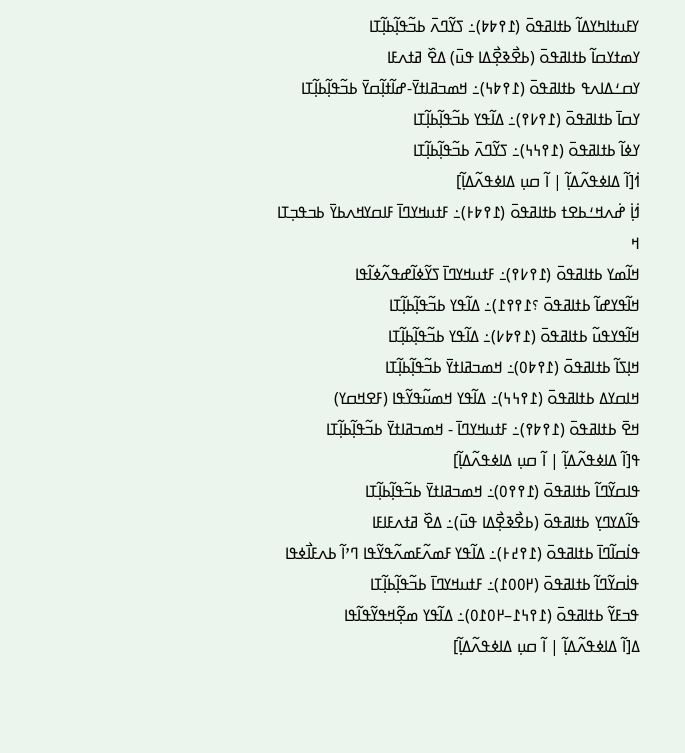ߌߓߎߙߊߤߌߡߊ߬ ߕߙߊߥߟߋ߫ (߁߉߈߈)߸ ߖߌ߬ߣߍ߫ ߕߏ߬ߟߊ߲߬ߕߊ߲߬ߠߊ
ߌߘߙߌߛߊ߬ ߕߙߊߥߟߋ߫ (ߕߐ߯ߢߐ߲߯ߡߊ ߟߎ߫) ߡߐ߰ ߥߙߍߓߊ
ߌߛߑߡߊߍߟ ߕߙߊߥߟߋ߫ (߁߉߈߆)߸ ߞߘߏߥߊߙߌ߫-ߝߊ߬ߙߊ߲߬ߛߌ߫ ߕߏ߬ߟߊ߲߬ߕߊ߲߬ߠߊ
ߌߛߊ߫ ߕߙߊߥߟߋ߫ (߁߉߇߉)߸ ߡߊ߬ߟߌ ߕߏ߬ߟߊ߲߬ߕߊ߲߬ߠߊ
ߌߦߊ߬ ߕߙߊߥߟߋ߫ (߁߉߆߆)߸ ߖߌ߬ߣߍ߫ ߕߏ߬ߟߊ߲߬ߕߊ߲߬ߠߊ
ߗ߭[ߊ߬ ߡߊߦߟߍ߬ߡߊ߲߬ | ߊ߬ ߛߎ߲ ߡߊߦߟߍ߬ߡߊ߲߬]
ߗ߭ߊ߲߭ ߝ߭ߍߞߑߕߐߙ ߕߙߊߥߟߋ߫ (߁߉߈߅)߸ ߓߙߎߞߌߣߊ߫ ߓߊߛߌߞߍߕߌ߫ ߕߏߟߏ߲ߠߊ
ߞ
ߞߊ߬ߘߌ ߕߙߊߥߟߋ߫ (߁߉߇߉)߸ ߓߙߎߞߌߣߊ߫ ߖߌ߬ߦߊ߬ߝߟߍ߬ߦߊ߬ߟߊ
ߞߊ߬ߟߌߝߊ߬ ߕߙߊߥߟߋ߫ ؟߁߉߉߁)߸ ߡߊ߬ߟߌ ߕߏ߬ߟߊ߲߬ߕߊ߲߬ߠߊ
ߞߊ߬ߟߌߟߎ߬ ߕߙߊߥߟߋ߫ (߁߉߈߇)߸ ߡߊ߬ߟߌ ߕߏ߬ߟߊ߲߬ߕߊ߲߬ߠߊ
ߞߊ߲ߖߊ߬ ߕߙߊߥߟߋ߫ (߁߉߈߀)߸ ߞߘߏߥߊߙߌ߫ ߕߏ߬ߟߊ߲߬ߕߊ߲߬ߠߊ
ߞߊߛߌߡ ߕߙߊߥߟߋ߫ (߁߉߆߆)߸ ߡߊ߬ߟߌ ߞߘߎ߬ߟߌ߬ߟߊ (ߓߐߞߛߌ)
ߞߐ߫ ߕߙߊߥߟߋ߫ (߁߉߈߉)߸ ߓߙߎߞߌߣߊ߫ - ߞߘߏߥߊߙߌ߫ ߕߏ߬ߟߊ߲߬ߕߊ߲߬ߠߊ
ߟ[ߊ߬ ߡߊߦߟߍ߬ߡߊ߲߬ | ߊ߬ ߛߎ߲ ߡߊߦߟߍ߬ߡߊ߲߬]
ߟߊߛߌ߬ߣߊ߬ ߕߙߊߥߟߋ߫ (߁߉߉߀)߸ ߞߘߏߥߊߙߌ߫ ߕߏ߬ߟߊ߲߬ߕߊ߲߬ߠߊ
ߟߊ߬ߡߌߣߌ߲ ߕߙߊߥߟߋ߫ (ߕߐ߯ߢߐ߲߯ߡߊ ߟߎ߫)߸ ߡߐ߰ ߥߙߍߓߊߓߊ
ߟߊ߭ߛߊ߬ߣߊ߫ ߕߙߊߥߟߋ߫ (߁߉߄߅)߸ ߡߊ߬ߟߌ ߓߘߍ߬ߓߘߍ߬ߟߌ߬ߟߊ ߣߴߊ߬ ߕߍߓߊ߯ߦߟߊ
ߟߊ߭ߛߌ߬ߣߊ߬ ߕߙߊߥߟߋ߫ (߂߀߀߁)߸ ߓߙߎߞߌߣߊ߫ ߕߏ߬ߟߊ߲߬ߕߊ߲߬ߠߊ
ߟߏߓߌ߬ ߕߙߊߥߟߋ߫ (߁߉߆߁–߂߀߁߀)߸ ߡߊ߬ߟߌ ߘߐ߲߬ߞߟߌ߬ߟߊ߬ߟߊ
ߡ[ߊ߬ ߡߊߦߟߍ߬ߡߊ߲߬ | ߊ߬ ߛߎ߲ ߡߊߦߟߍ߬ߡߊ߲߬]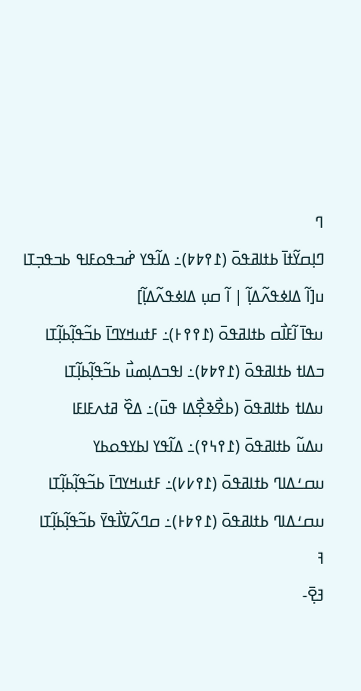ߣ
ߣߊ߲ߛߌ߬ߙߊ߫ ߕߙߊߥߟߋ߫ (߁߉߈߈)߸ ߡߊ߬ߟߌ ߝ߭ߏߟߋߓߊߟ ߕߏߟߏ߲ߠߊ
ߎ[ߊ߬ ߡߊߦߟߍ߬ߡߊ߲߬ | ߊ߬ ߛߎ߲ ߡߊߦߟߍ߬ߡߊ߲߬]
ߎߟߊ߫ ߊ߬ߓߊ߯ߛ ߕߙߊߥߟߋ߫ (߁߉߉߅)߸ ߓߙߎߞߌߣߊ߫ ߕߏ߬ߟߊ߲߬ߕߊ߲߬ߠߊ
ߏߡߊߙ ߕߙߊߥߟߋ߫ (߁߉߈߈)߸ ߊߟߏߡߊ߲ߘߎ߯ ߕߏ߬ߟߊ߲߬ߕߊ߲߬ߠߊ
ߎߡߊߙ ߕߙߊߥߟߋ߫ (ߕߐ߯ߢߐ߲߯ߡߊ ߟߎ߫)߸ ߡߐ߰ ߥߙߍߓߊߓߊ
ߎߡߎ߬ ߕߙߊߥߟߋ߫ (߁߉߆߉)߸ ߡߊ߬ߟߌ ߊߕߌߟߋߕߌ
ߎߛߑߡߊߣ ߕߙߊߥߟߋ߫ (߁߉߇߇)߸ ߓߙߎߞߌߣߊ߫ ߕߏ߬ߟߊ߲߬ߕߊ߲߬ߠߊ
ߎߛߑߡߊߣ ߕߙߊߥߟߋ߫ (߁߉߈߅)߸ ߛߣߍ߬ߜ߭ߊ߯ߟߌ߫ ߕߏ߬ߟߊ߲߬ߕߊ߲߬ߠߊ
ߔ
ߔߐ߲߫-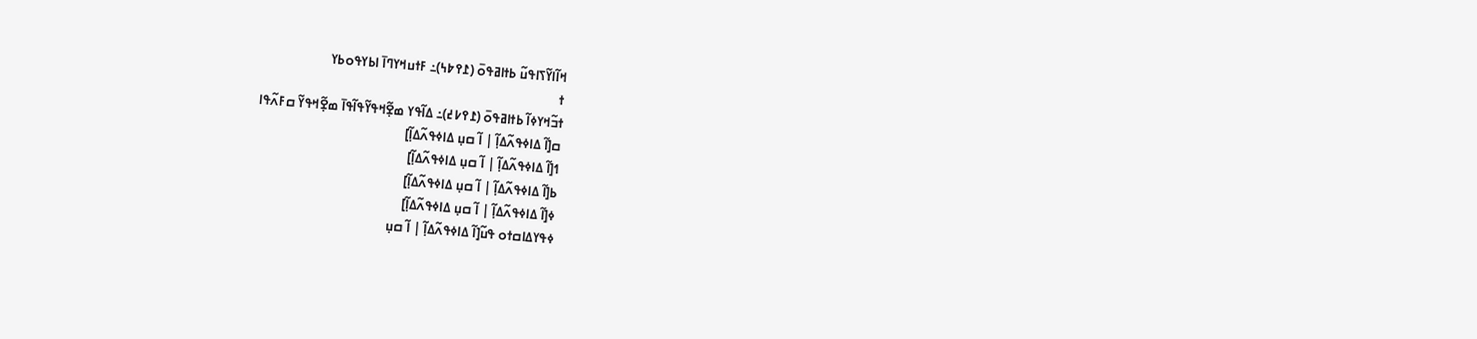ߞߊ߬ߊߌ߬ߖߊߟߎ߬ ߕߙߊߥߟߋ߫ (߁߉߈߆)߸ ߓߙߎߞߌߣߊ߫ ߊߕߌߟߋߕߌ
ߙ
ߙߏ߬ߞߌߦߊ߬ ߕߙߊߥߟߋ߫ (߁߉߇߄)߸ ߡߊ߬ߟߌ ߘߐ߲߬ߞߟߌ߬ߟߊ߬ߟߊ߫ ߘߐ߲߬ߞߟߌ߬ ߛߓߍ߬ߟߊ
ߛ[ߊ߬ ߡߊߦߟߍ߬ߡߊ߲߬ | ߊ߬ ߛߎ߲ ߡߊߦߟߍ߬ߡߊ߲߬]
ߗ[ߊ߬ ߡߊߦߟߍ߬ߡߊ߲߬ | ߊ߬ ߛߎ߲ ߡߊߦߟߍ߬ߡߊ߲߬]
ߕ[ߊ߬ ߡߊߦߟߍ߬ߡߊ߲߬ | ߊ߬ ߛߎ߲ ߡߊߦߟߍ߬ߡߊ߲߬]
ߦ[ߊ߬ ߡߊߦߟߍ߬ߡߊ߲߬ | ߊ߬ ߛߎ߲ ߡߊߦߟߍ߬ߡߊ߲߬]
ߦߟߌߡߊߛߙߋ ߟߎ߬[ߊ߬ ߡߊߦߟߍ߬ߡߊ߲߬ | ߊ߬ ߛߎ߲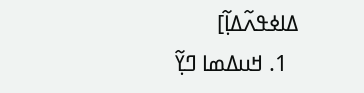ߡߊߦߟߍ߬ߡߊ߲߬]
  1. ߞߎߡߘߊ ߣߌ߲߬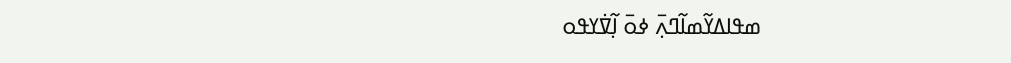ߘߟߊߡߌ߬ߘߊ߬ߣߍ߲߫ ߦߋ߫ ߊ߲߬ߜ߭ߌߟߋ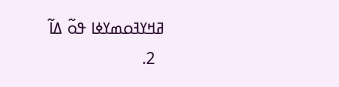ߥߞߌߔߋߘߌߦߊ ߟߋ߬ ߡߊ߬
  2.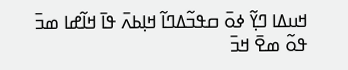ߞߎߡߊ ߣߌ߲߬ ߦߋ߫ ߛߟߏ߬ߡߣߊ߬ ߞߊ߲ߕߍ߫ ߟߊ߫ ߞߊ߬ߝߊ ߘߏ߫ ߟߋ߬ ߘߐ߫ ߞߏ߫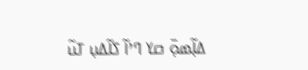ߡߊ߲߬ߘߋ߲߫ ߛߌ ߣߴߊ߬ ߖߊ߬ߡߎ߲ ߠߎ߬